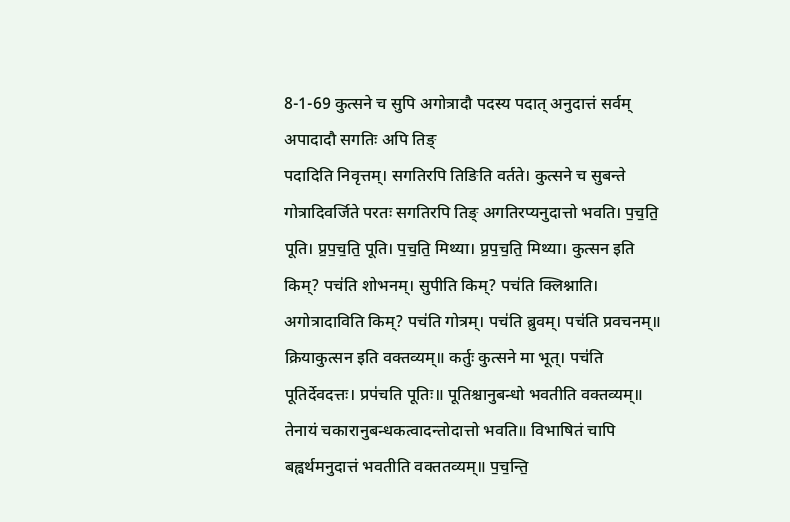8-1-69 कुत्सने च सुपि अगोत्रादौ पदस्य पदात् अनुदात्तं सर्वम् अपादादौ सगतिः अपि तिङ्
पदादिति निवृत्तम्। सगतिरपि तिङिति वर्तते। कुत्सने च सुबन्ते गोत्रादिवर्जिते परतः सगतिरपि तिङ् अगतिरप्यनुदात्तो भवति। प॒च॒ति॒ पूति। प्र॒प॒च॒ति॒ पूति। प॒च॒ति॒ मिथ्या। प्र॒प॒च॒ति॒ मिथ्या। कुत्सन इति किम्? पच॑ति शोभनम्। सुपीति किम्? पच॑ति क्लिश्नाति। अगोत्रादाविति किम्? पच॑ति गोत्रम्। पच॑ति ब्रुवम्। पच॑ति प्रवचनम्॥ क्रियाकुत्सन इति वक्तव्यम्॥ कर्तुः कुत्सने मा भूत्। पच॑ति पूतिर्देवदत्तः। प्रप॑चति पूतिः॥ पूतिश्चानुबन्धो भवतीति वक्तव्यम्॥ तेनायं चकारानुबन्धकत्वादन्तोदात्तो भवति॥ विभाषितं चापि बह्वर्थमनुदात्तं भवतीति वक्ततव्यम्॥ प॒च॒न्ति॒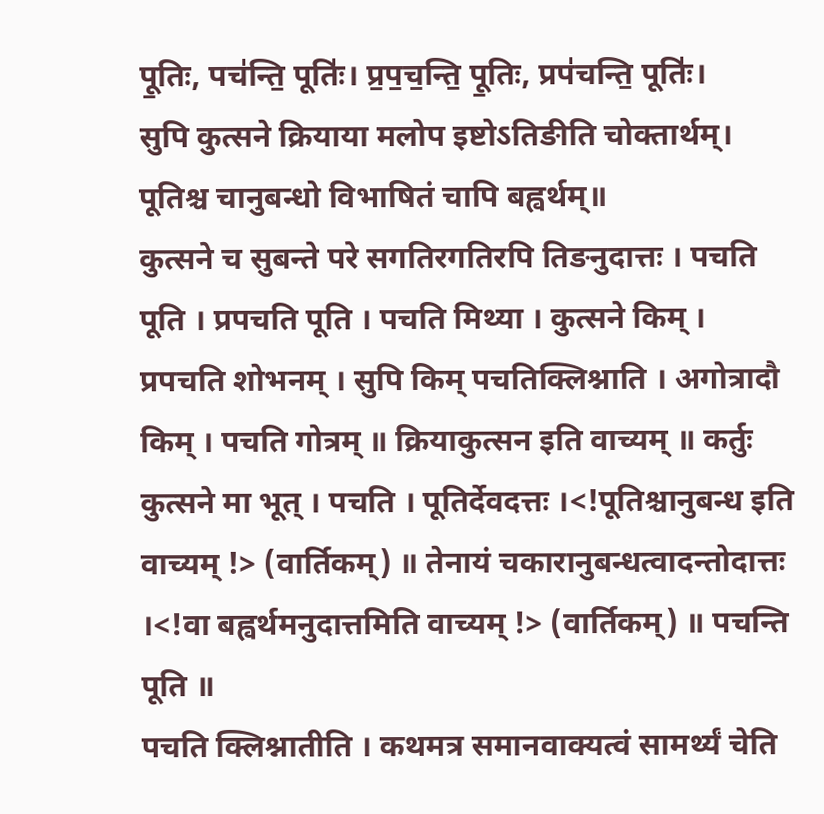पू॒तिः, पच॑न्ति॒ पूतिः॑। प्र॒प॒च॒न्ति॒ पू॒तिः, प्रप॑चन्ति॒ पूतिः॑।
सुपि कुत्सने क्रियाया मलोप इष्टोऽतिङीति चोक्तार्थम्।
पूतिश्च चानुबन्धो विभाषितं चापि बह्वर्थम्॥
कुत्सने च सुबन्ते परे सगतिरगतिरपि तिङनुदात्तः । पचति पूति । प्रपचति पूति । पचति मिथ्या । कुत्सने किम् । प्रपचति शोभनम् । सुपि किम् पचतिक्लिश्नाति । अगोत्रादौ किम् । पचति गोत्रम् ॥ क्रियाकुत्सन इति वाच्यम् ॥ कर्तुः कुत्सने मा भूत् । पचति । पूतिर्देवदत्तः ।<!पूतिश्चानुबन्ध इति वाच्यम् !> (वार्तिकम्) ॥ तेनायं चकारानुबन्धत्वादन्तोदात्तः ।<!वा बह्वर्थमनुदात्तमिति वाच्यम् !> (वार्तिकम्) ॥ पचन्ति पूति ॥
पचति क्लिश्नातीति । कथमत्र समानवाक्यत्वं सामर्थ्यं चेति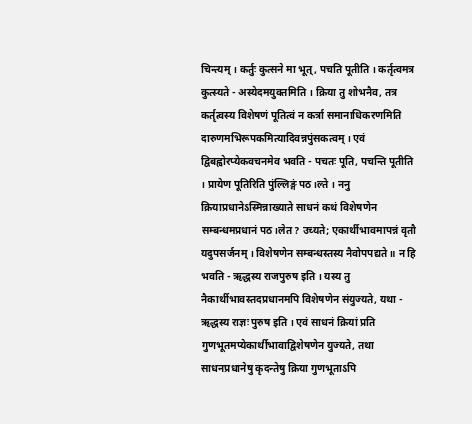चिन्त्यम् । कर्तुः कुत्सने मा भूत्, पचति पूतीति । कर्तृत्वमत्र कुत्स्यते - अस्येदमयुक्तमिति । क्रिया तु शोभनैव, तत्र कर्तृत्वस्य विशेषणं पूतित्वं न कर्त्रा समानाधिकरणमिति दारुणमभिरूपकमित्यादिवन्नपुंसकत्वम् । एवं द्विबह्वोरप्येकवचनमेव भवति - पचतः पूति, पचन्ति पूतीति । प्रायेण पूतिरिति पुंल्लिङ्गं पठ।ल्ते । ननु क्रियाप्रधानेऽस्मिन्नाख्याते साधनं कथं विशेषणेन सम्बन्धमप्रधानं पठ।लेत ? उच्यते; एकार्थीभावमापन्नं वृतौ यदुपसर्जनम् । विशेषणेन सम्बन्धस्तस्य नैवोपपद्यते ॥ न हि भवति - ऋद्धस्य राजपुरुष इति । यस्य तु नैकार्थीभावस्तदप्रधानमपि विशेषणेन संयुज्यते, यथा - ऋद्धस्य राज्ञः पुरुष इति । एवं साधनं क्रियां प्रति गुणभूतमप्येकार्थीभावाद्विशेषणेन युज्यते, तथा साधनप्रधानेषु कृदन्तेषु क्रिया गुणभूताऽपि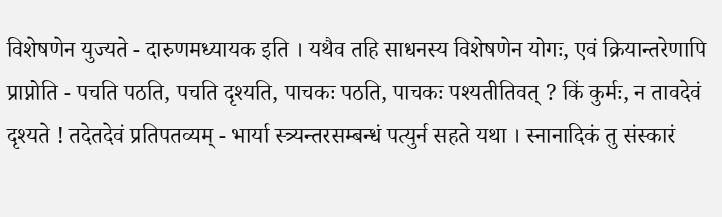विशेषणेन युज्यते - दारुणमध्यायक इति । यथैव तहि साधनस्य विशेषणेन योगः, एवं क्रियान्तरेणापि प्राप्नोति - पचति पठति, पचति दृश्यति, पाचकः पठति, पाचकः पश्यतीतिवत् ? किं कुर्मः, न तावदेवं दृश्यते ! तदेतदेवं प्रतिपतव्यम् - भार्या स्त्र्यन्तरसम्बन्धं पत्युर्न सहते यथा । स्नानादिकं तु संस्कारं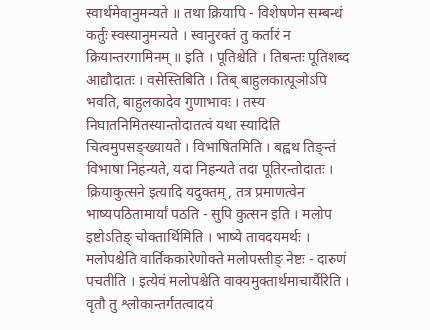स्वार्थमेवानुमन्यते ॥ तथा क्रियापि - विशेषणेन सम्बन्धं कर्तुः स्वस्यानुमन्यते । स्वानुरक्तं तु कर्तारं न क्रियान्तरगामिनम् ॥ इति । पूतिश्चेति । तिबन्तः पूतिशब्द आद्यौदातः । वसेस्तिबिति । तिब् बाहुलकात्पूञोऽपि भवति, बाहुलकादेव गुणाभावः । तस्य निघातनिमितस्यान्तोदातत्वं यथा स्यादिति चित्वमुपसङ्ख्यायते । विभाषितमिति । बह्वथ तिङ्न्तं विभाषा निहन्यते, यदा निहन्यते तदा पूतिरन्तोदातः । क्रियाकुत्सने इत्यादि यदुक्तम्, तत्र प्रमाणत्वेन भाष्यपठितामार्यां पठति - सुपि कुत्सन इति । मलोप इष्टोऽतिङ् चोक्तार्थिमिति । भाष्ये तावदयमर्थः । मलोपश्चेति वार्तिककारेणोक्ते मलोपस्तीङ् नेष्टः - दारुणं पचतीति । इत्येवं मलोपश्चेति वाक्यमुक्तार्थमाचार्यैरिति । वृतौ तु श्लोकान्तर्गतत्वादयं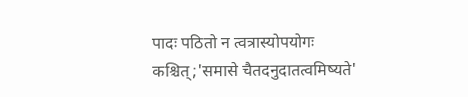पादः पठितो न त्वत्रास्योपयोगः कश्चित्;'समासे चैतदनुदातत्वमिष्यते'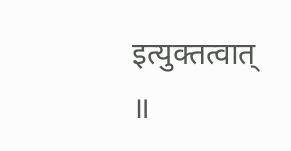इत्युक्तत्वात् ॥